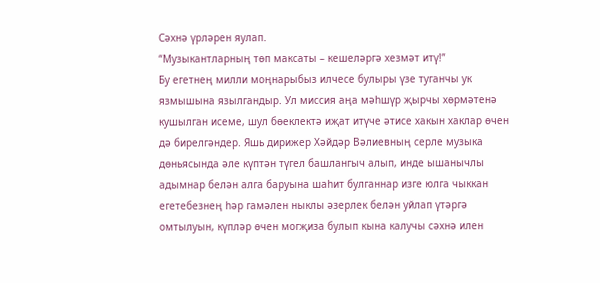Сәхнә үрләрен яулап.
“Музыкантларның төп максаты – кешеләргә хезмәт итү!”
Бу егетнең милли моңнарыбыз илчесе булыры үзе туганчы ук язмышына язылгандыр. Ул миссия аңа мәһшүр җырчы хөрмәтенә кушылган исеме, шул бөеклектә иҗат итүче әтисе хакын хаклар өчен дә бирелгәндер. Яшь дирижер Хәйдәр Вәлиевның серле музыка дөньясында әле күптән түгел башлангыч алып, инде ышанычлы адымнар белән алга баруына шаһит булганнар изге юлга чыккан егетебезнең һәр гамәлен ныклы әзерлек белән уйлап үтәргә омтылуын, күпләр өчен могҗиза булып кына калучы сәхнә илен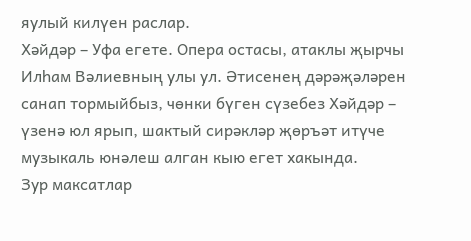яулый килүен раслар.
Хәйдәр – Уфа егете. Опера остасы, атаклы җырчы Илһам Вәлиевның улы ул. Әтисенең дәрәҗәләрен санап тормыйбыз, чөнки бүген сүзебез Хәйдәр – үзенә юл ярып, шактый сирәкләр җөръәт итүче музыкаль юнәлеш алган кыю егет хакында.
Зур максатлар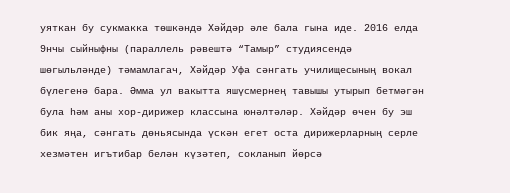уяткан бу сукмакка төшкәндә Хәйдәр әле бала гына иде. 2016 елда 9нчы сыйныфны (параллель рәвештә “Тамыр” студиясендә шөгыльләнде) тәмамлагач, Хәйдәр Уфа сәнгать училищесының вокал бүлегенә бара. Әмма ул вакытта яшүсмернең тавышы утырып бетмәгән була һәм аны хор-дирижер классына юнәлтәләр. Хәйдәр өчен бу эш бик яңа, сәнгать дөньясында үскән егет оста дирижерларның серле хезмәтен игътибар белән күзәтеп, сокланып йөрсә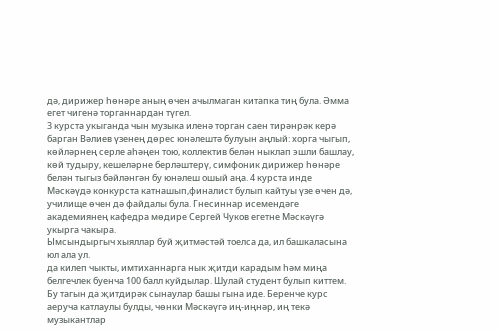дә, дирижер һөнәре аның өчен ачылмаган китапка тиң була. Әмма егет чигенә торганнардан түгел.
3 курста укыганда чын музыка иленә торган саен тирәнрәк керә барган Вәлиев үзенең дөрес юнәлештә булуын аңлый: хорга чыгып, көйләрнең серле аһәңен тою, коллектив белән ныклап эшли башлау, көй тудыру, кешеләрне берләштерү, симфоник дирижер һөнәре белән тыгыз бәйләнгән бу юнәлеш ошый аңа. 4 курста инде Мәскәүдә конкурста катнашып,финалист булып кайтуы үзе өчен дә, училище өчен дә файдалы була. Гнесиннар исемендәге академиянең кафедра мөдире Сергей Чуков егетне Мәскәүгә укырга чакыра.
Ымсындыргыч хыяллар буй җитмәстәй тоелса да, ил башкаласына юл ала ул.
да килеп чыкты, имтиханнарга нык җитди карадым һәм миңа белгечлек буенча 100 балл куйдылар. Шулай студент булып киттем. Бу тагын да җитдирәк сынаулар башы гына иде. Беренче курс аеруча катлаулы булды, чөнки Мәскәүгә иң-иңнәр, иң текә музыкантлар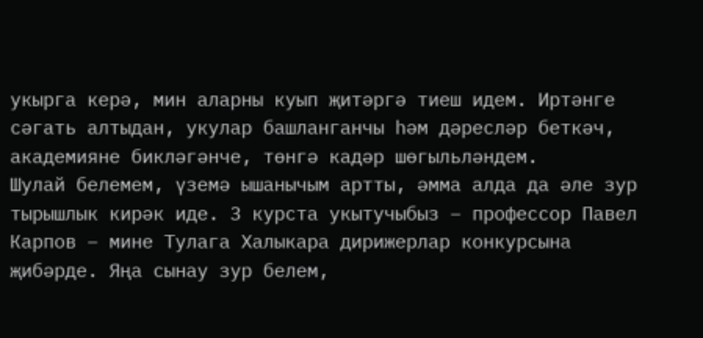укырга керә, мин аларны куып җитәргә тиеш идем. Иртәнге сәгать алтыдан, укулар башланганчы һәм дәресләр беткәч, академияне бикләгәнче, төнгә кадәр шөгыльләндем.
Шулай белемем, үземә ышанычым артты, әмма алда да әле зур тырышлык кирәк иде. 3 курста укытучыбыз – профессор Павел Карпов – мине Тулага Халыкара дирижерлар конкурсына җибәрде. Яңа сынау зур белем,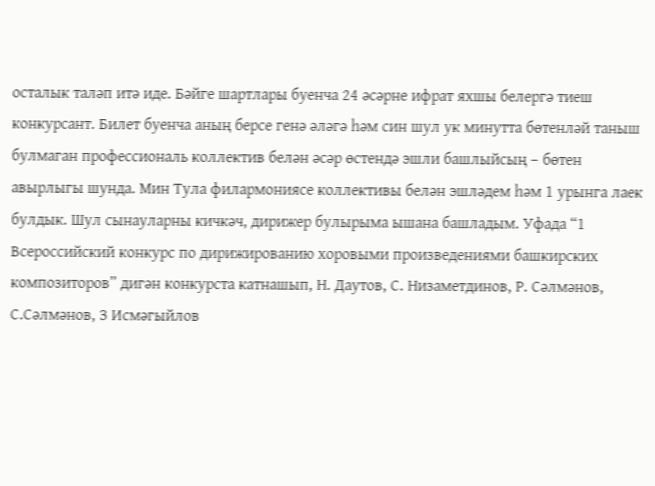осталык таләп итә иде. Бәйге шартлары буенча 24 әсәрне ифрат яхшы белергә тиеш конкурсант. Билет буенча аның берсе генә әләгә һәм син шул ук минутта бөтенләй таныш булмаган профессиональ коллектив белән әсәр өстендә эшли башлыйсың – бөтен авырлыгы шунда. Мин Тула филармониясе коллективы белән эшләдем һәм 1 урынга лаек булдык. Шул сынауларны кичкәч, дирижер булырыма ышана башладым. Уфада “1 Всероссийский конкурс по дирижированию хоровыми произведениями башкирских композиторов” дигән конкурста катнашып, Н. Даутов, С. Низаметдинов, Р. Сәлмәнов, С.Сәлмәнов, З Исмәгыйлов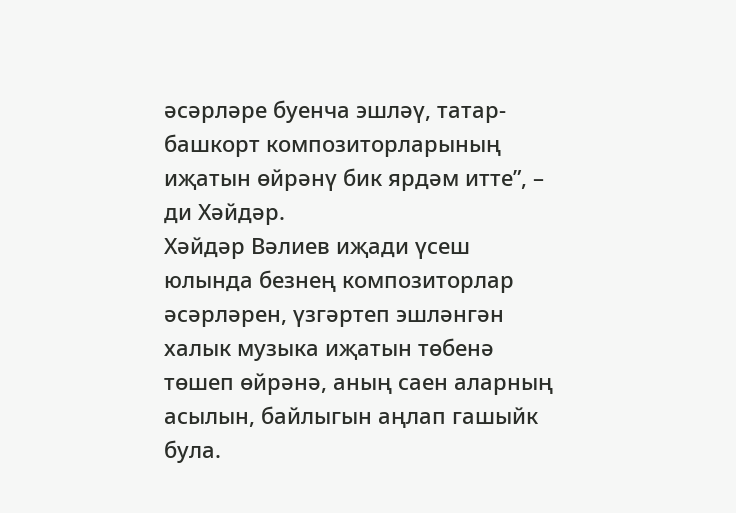әсәрләре буенча эшләү, татар-башкорт композиторларының иҗатын өйрәнү бик ярдәм итте”, – ди Хәйдәр.
Хәйдәр Вәлиев иҗади үсеш юлында безнең композиторлар әсәрләрен, үзгәртеп эшләнгән халык музыка иҗатын төбенә төшеп өйрәнә, аның саен аларның асылын, байлыгын аңлап гашыйк була.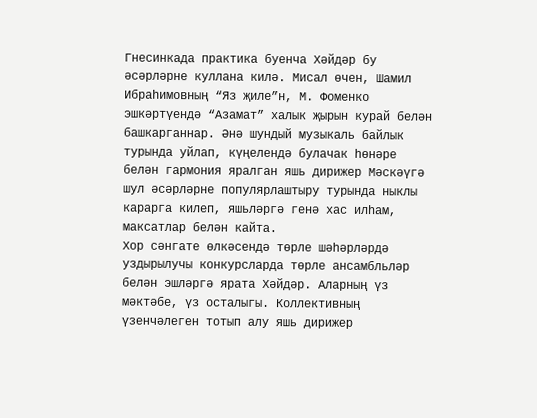Гнесинкада практика буенча Хәйдәр бу әсәрләрне куллана килә. Мисал өчен, Шамил Ибраһимовның “Яз җиле”н, М. Фоменко эшкәртүендә “Азамат” халык җырын курай белән башкарганнар. Әнә шундый музыкаль байлык турында уйлап, күңелендә булачак һөнәре белән гармония яралган яшь дирижер Мәскәүгә шул әсәрләрне популярлаштыру турында ныклы карарга килеп, яшьләргә генә хас илһам, максатлар белән кайта.
Хор сәнгате өлкәсендә төрле шәһәрләрдә уздырылучы конкурсларда төрле ансамбльләр белән эшләргә ярата Хәйдәр. Аларның үз мәктәбе, үз осталыгы. Коллективның үзенчәлеген тотып алу яшь дирижер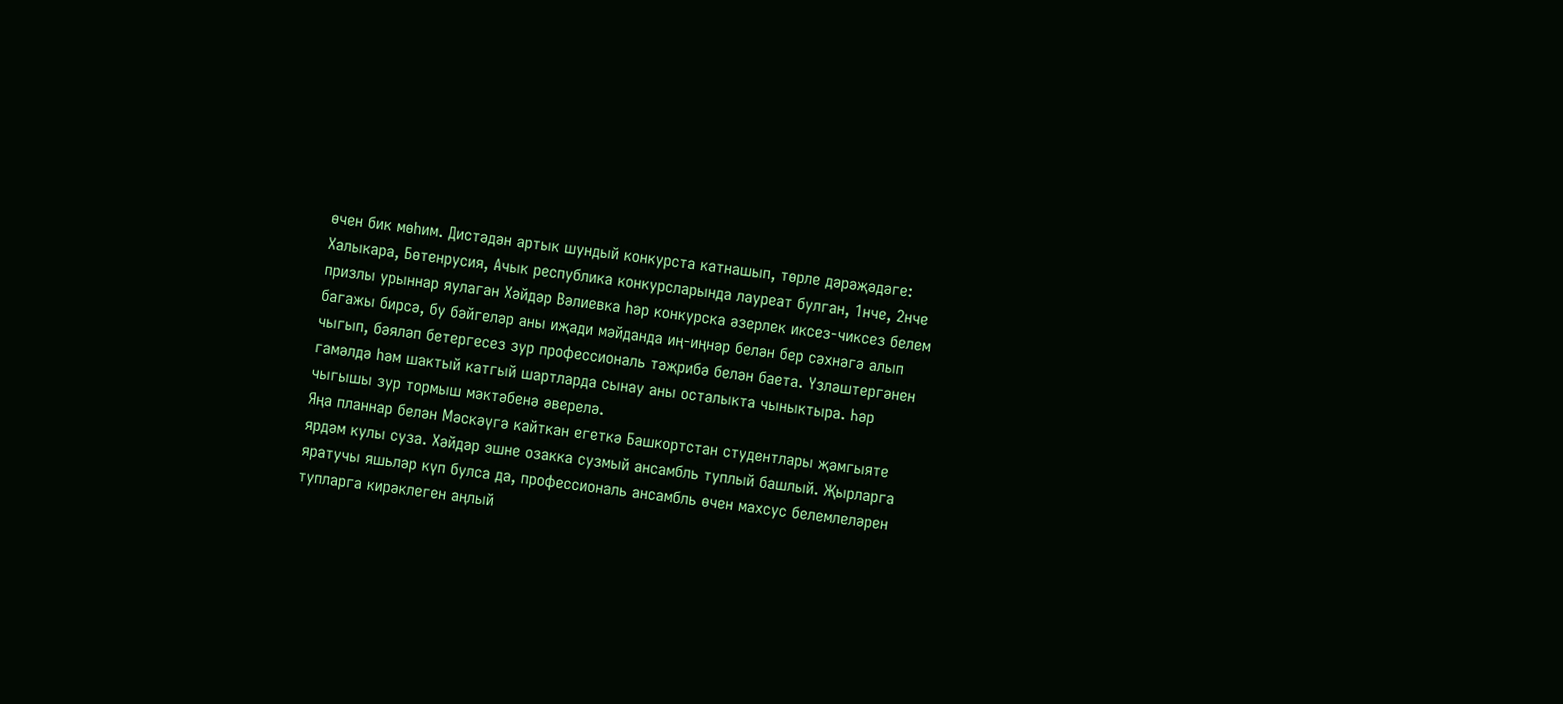өчен бик мөһим. Дистәдән артык шундый конкурста катнашып, төрле дәрәҗәдәге: Халыкара, Бөтенрусия, Ачык республика конкурсларында лауреат булган, 1нче, 2нче призлы урыннар яулаган Хәйдәр Вәлиевка һәр конкурска әзерлек иксез-чиксез белем багажы бирсә, бу бәйгеләр аны иҗади мәйданда иң-иңнәр белән бер сәхнәгә алып чыгып, бәяләп бетергесез зур профессиональ тәҗрибә белән баета. Үзләштергәнен гамәлдә һәм шактый катгый шартларда сынау аны осталыкта чыныктыра. Һәр чыгышы зур тормыш мәктәбенә әверелә.
Яңа планнар белән Мәскәүгә кайткан егеткә Башкортстан студентлары җәмгыяте ярдәм кулы суза. Хәйдәр эшне озакка сузмый ансамбль туплый башлый. Җырларга яратучы яшьләр күп булса да, профессиональ ансамбль өчен махсус белемлеләрен тупларга кирәклеген аңлый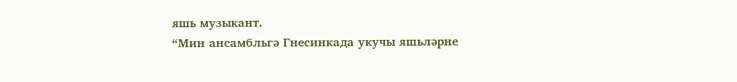яшь музыкант.
“Мин ансамбльгә Гнесинкада укучы яшьләрне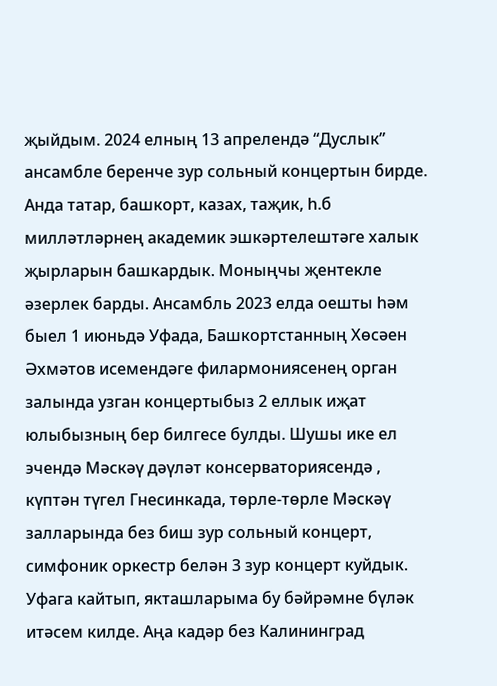җыйдым. 2024 елның 13 апрелендә “Дуслык” ансамбле беренче зур сольный концертын бирде. Анда татар, башкорт, казах, таҗик, һ.б милләтләрнең академик эшкәртелештәге халык җырларын башкардык. Моныңчы җентекле әзерлек барды. Ансамбль 2023 елда оешты һәм быел 1 июньдә Уфада, Башкортстанның Хөсәен Әхмәтов исемендәге филармониясенең орган залында узган концертыбыз 2 еллык иҗат юлыбызның бер билгесе булды. Шушы ике ел эчендә Мәскәү дәүләт консерваториясендә , күптән түгел Гнесинкада, төрле-төрле Мәскәү залларында без биш зур сольный концерт, симфоник оркестр белән 3 зур концерт куйдык. Уфага кайтып, якташларыма бу бәйрәмне бүләк итәсем килде. Аңа кадәр без Калининград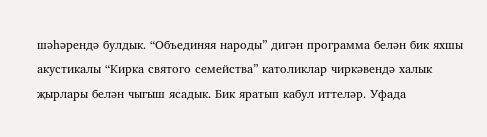шәһәрендә булдык. “Объединяя народы” дигән программа белән бик яхшы акустикалы “Кирка святого семейства” католиклар чиркәвендә халык җырлары белән чыгыш ясадык. Бик яратып кабул иттеләр. Уфада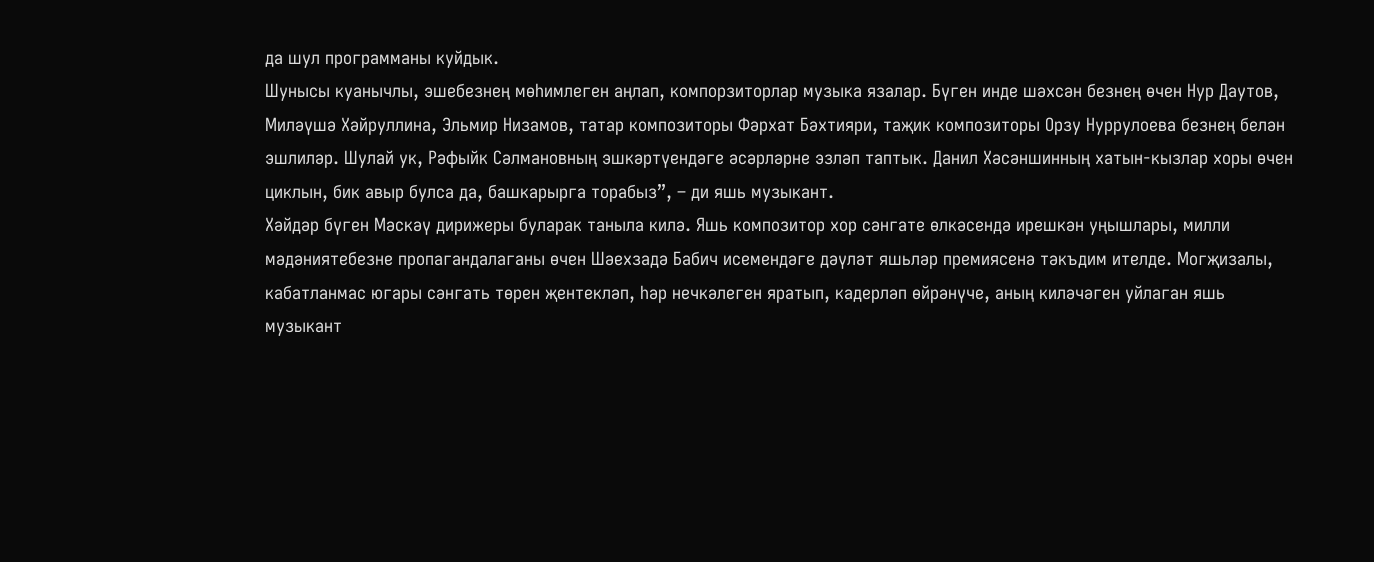да шул программаны куйдык.
Шунысы куанычлы, эшебезнең мөһимлеген аңлап, компорзиторлар музыка язалар. Бүген инде шәхсән безнең өчен Нур Даутов, Миләүшә Хәйруллина, Эльмир Низамов, татар композиторы Фәрхат Бәхтияри, таҗик композиторы Орзу Нуррулоева безнең белән эшлиләр. Шулай ук, Рәфыйк Сәлмановның эшкәртүендәге әсәрләрне эзләп таптык. Данил Хәсәншинның хатын-кызлар хоры өчен циклын, бик авыр булса да, башкарырга торабыз”, – ди яшь музыкант.
Хәйдәр бүген Мәскәү дирижеры буларак таныла килә. Яшь композитор хор сәнгате өлкәсендә ирешкән уңышлары, милли мәдәниятебезне пропагандалаганы өчен Шәехзадә Бабич исемендәге дәүләт яшьләр премиясенә тәкъдим ителде. Могҗизалы, кабатланмас югары сәнгать төрен җентекләп, һәр нечкәлеген яратып, кадерләп өйрәнүче, аның киләчәген уйлаган яшь музыкант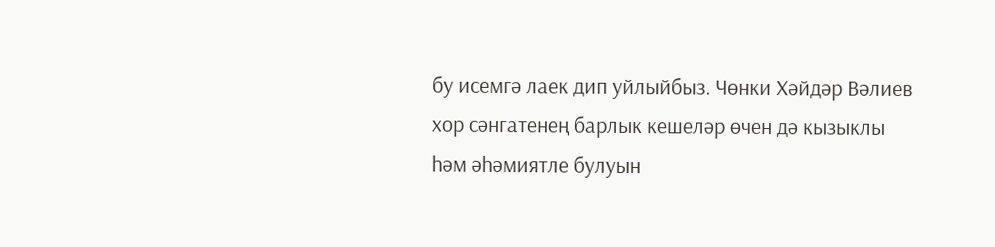бу исемгә лаек дип уйлыйбыз. Чөнки Хәйдәр Вәлиев хор сәнгатенең барлык кешеләр өчен дә кызыклы һәм әһәмиятле булуын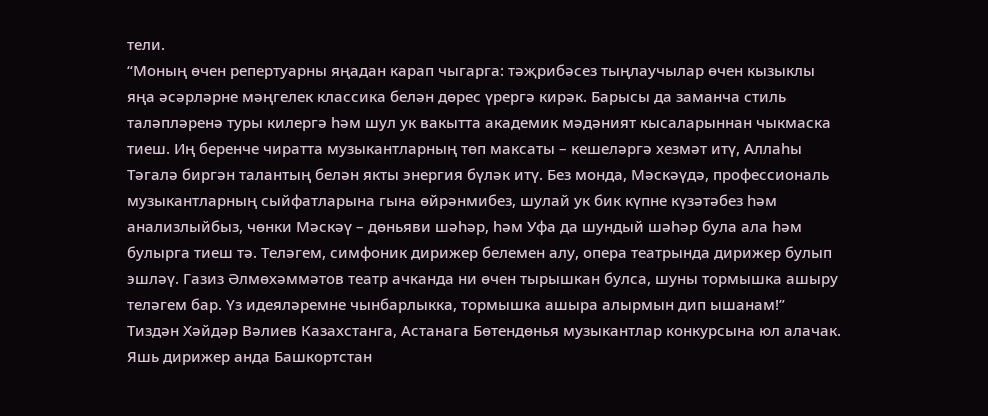тели.
“Моның өчен репертуарны яңадан карап чыгарга: тәҗрибәсез тыңлаучылар өчен кызыклы яңа әсәрләрне мәңгелек классика белән дөрес үрергә кирәк. Барысы да заманча стиль таләпләренә туры килергә һәм шул ук вакытта академик мәдәният кысаларыннан чыкмаска тиеш. Иң беренче чиратта музыкантларның төп максаты – кешеләргә хезмәт итү, Аллаһы Тәгалә биргән талантың белән якты энергия бүләк итү. Без монда, Мәскәүдә, профессиональ музыкантларның сыйфатларына гына өйрәнмибез, шулай ук бик күпне күзәтәбез һәм анализлыйбыз, чөнки Мәскәү – дөньяви шәһәр, һәм Уфа да шундый шәһәр була ала һәм булырга тиеш тә. Теләгем, симфоник дирижер белемен алу, опера театрында дирижер булып эшләү. Газиз Әлмөхәммәтов театр ачканда ни өчен тырышкан булса, шуны тормышка ашыру теләгем бар. Үз идеяләремне чынбарлыкка, тормышка ашыра алырмын дип ышанам!”
Тиздән Хәйдәр Вәлиев Казахстанга, Астанага Бөтендөнья музыкантлар конкурсына юл алачак. Яшь дирижер анда Башкортстан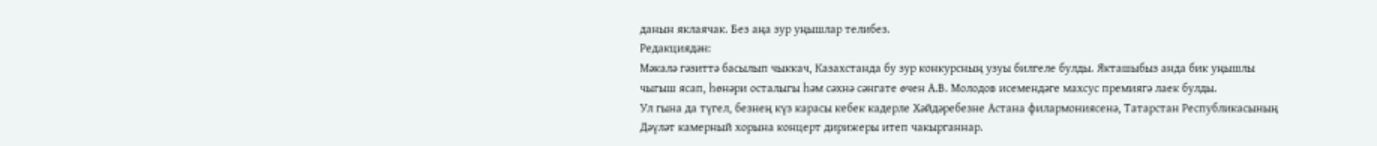данын яклаячак. Без аңа зур уңышлар телибез.
Редакциядән:
Мәкалә гәзиттә басылып чыккач, Казахстанда бу зур конкурсның узуы билгеле булды. Якташыбыз анда бик уңышлы чыгыш ясап, һөнәри осталыгы һәм сәхнә сәнгате өчен А.В. Молодов исемендәге махсус премиягә лаек булды.
Ул гына да түгел, безнең күз карасы кебек кадерле Хәйдәребезне Астана филармониясенә, Татарстан Республикасының Дәүләт камерный хорына концерт дирижеры итеп чакырганнар.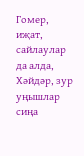Гомер, иҗат, сайлаулар да алда, Хәйдәр, зур уңышлар сиңа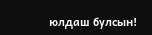юлдаш булсын!